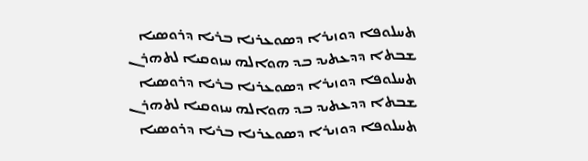ܬܚܠܘܦܐ ܕܘܙܝܪܐ ܕܣܘܥܪܢܐ ܒܪܝܐ ܕܪܘܣܝܐ ܫܒܬܐ ܕܕܥܬܝܕ ܒܕ ܗܘܐܠܗ ܚܙܘܩܝܐ ܠܬܗܪܢ
ܬܚܠܘܦܐ ܕܘܙܝܪܐ ܕܣܘܥܪܢܐ ܒܪܝܐ ܕܪܘܣܝܐ ܫܒܬܐ ܕܕܥܬܝܕ ܒܕ ܗܘܐܠܗ ܚܙܘܩܝܐ ܠܬܗܪܢ
ܬܚܠܘܦܐ ܕܘܙܝܪܐ ܕܣܘܥܪܢܐ ܒܪܝܐ ܕܪܘܣܝܐ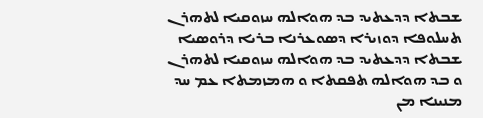ܫܒܬܐ ܕܕܥܬܝܕ ܒܕ ܗܘܐܠܗ ܚܙܘܩܝܐ ܠܬܗܪܢ
ܬܚܠܘܦܐ ܕܘܙܝܪܐ ܕܣܘܥܪܢܐ ܒܪܝܐ ܕܪܘܣܝܐ ܫܒܬܐ ܕܕܥܬܝܕ ܒܕ ܗܘܐܠܗ ܚܙܘܩܝܐ ܠܬܗܪܢ ܘ ܒܕ ܗܘܐܠܗ ܬܦܩܬܐ ܘ ܗܡܙܡܬܐ ܥܡ ܚܕ ܡܢܝܢܐ ܡܢ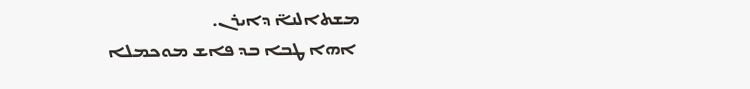ܡܫܬܐܠܢܐ̈ ܕܐܝܪܢ.
 ܐܗܐ ܛܒܐ ܒܕ ܦܐܫ ܡܘܟܡܠܐ